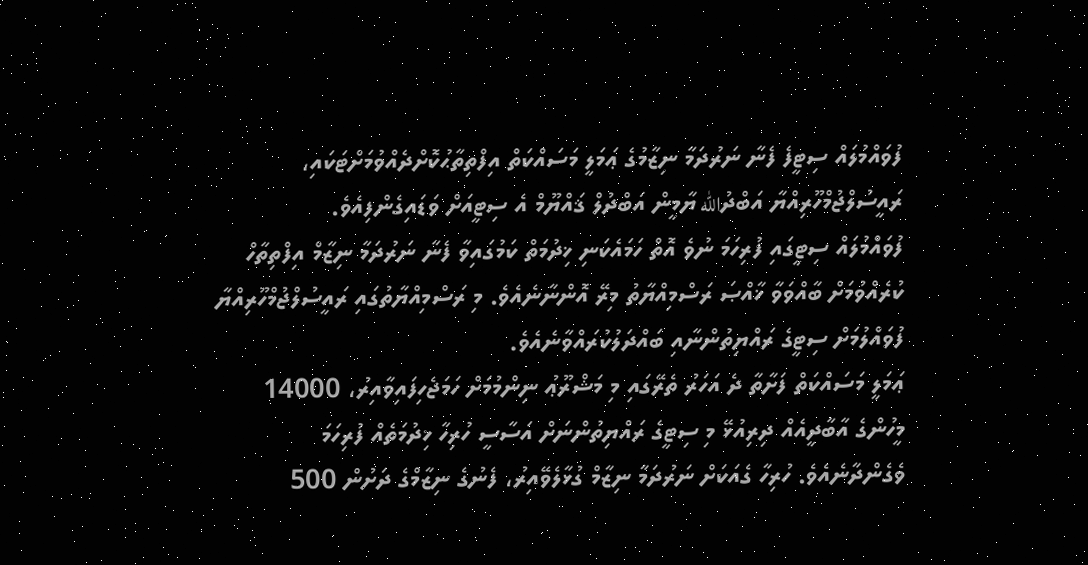ފުވައްމުލައް ސިޓީފެ ފެނާ ނަރުދަމާ ނިޒާމުގެ ޢަމަލީ މަސައްކަތް އިފްތިތާޙުކޮށްދެއްވުމަށްޓަކައި، ރައީސުލްޖުމްހޫރިއްޔާ އަބްދުالله ޔާމީން އަބްދުލް ޤައްޔޫމް އެ ސިޓީއަށް ވަޑައިގެންފިއެވެ.
ފުވައްމުލައް ސިޓީގައި ފުރިހަމަ ނުވެ އޮތް ހަމައެކަނި ޚިދުމަތް ކަމުގައިވާ ފެނާ ނަރުދަމާ ނިޒާމް އިފްތިތާހް ކުރެއްވުމަށް ބާއްވަވާ ޚާއްޞަ ރަސްމިއްޔާތު މިރޭ އޮންނާނެއެވެ. މި ރަސްމިއްޔާތުގައި ރައީސުލްޖުމްހޫރިއްޔާ ފުވައްލުމަށް ސިޓީގެ ރައްޔިތުންނާއި ބައްދަލުކުރައްވާނެއެވެ.
ޢަމަލީ މަސައްކަތް ފަށާތާ ދެ އަހަރު ތެރޭގައި މި މަޝްރޫޢު ނިންމުމަށް ހަމަޖެހިފައިވާއިރު، 14000 މީހުންގެ އާބާދީއެއް ދިރިއުޅޭ މި ސިޓީގެ ރައްޔިތުންނަށް އަސާސީ ހުރިހާ ޚިދުމަތެއް ފުރިހަމަ ވެގެންދާނެއެވެ. ހުރިހާ ގެއަކަށް ނަރުދަމާ ނިޒާމް ގުޅާލެވޭއިރު، ފެނުގެ ނިޒާމްގެ ދަށުން 500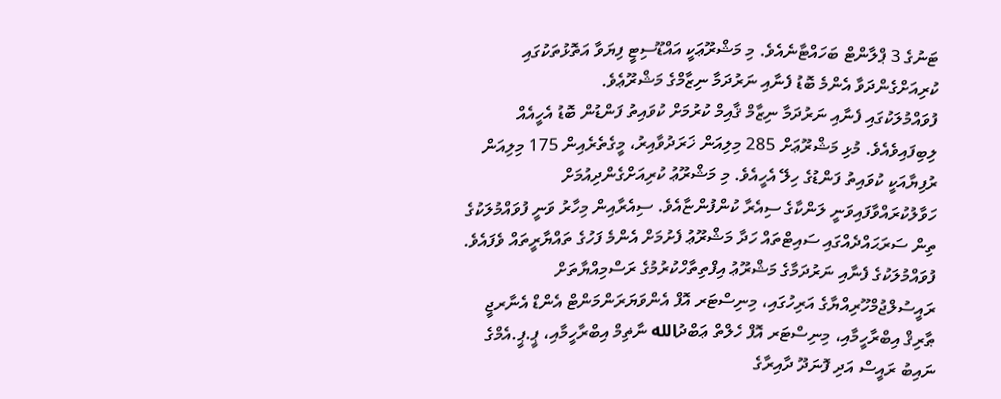ޓަނުގެ 3 ޕްލާންޓް ބަހައްޓާނެއެވެ. މި މަޝްރޫޢަކީ އައްޑޫސިޓީ ފިޔަވާ އަތޮޅުތަކުގައި ކުރިއަށްގެންދަވާ އެންމެ ބޮޑު ފެނާއި ނަރުދަމާ ނިޒާމްގެ މަޝްރޫޢެވެ.
ފުވައްމުލަކުގައި ފެނާއި ނަރުދަމާ ނިޒާމް ޤާއިމް ކުރުމަށް ކުވައިތު ފަންޑުން ބޮޑު އެހީއެއް ލިބިފައިވެއެވެ. މުޅި މަޝްރޫޢަށް 285 މިލިއަން ޚަރަދުވާއިރު، މީގެތެރެއިން 175 މިލިއަން ރުފިޔާއަކީ ކުވައިތު ފަންޑުގެ ހިލޭ އެހީއެވެ. މި މަޝްރޫޢު ކުރިއަށްގެންދިއުމަށް ހަވާލުކުރައްވާފައިވަނީ ލަންކާގެ ސިއެރާ ކުންފުންޏާއެވެ. ސިއެރާއިން މިހާރު ވަނީ ފުވައްމުލަކުގެ ތިން ސަރަޙައްދެއްގައި ސައިޓްތައް ހަދާ މަޝްރޫޢު ފެށުމަށް އެންމެ ފަހުގެ ތައްޔާރީތައް ވެފައެވެ.
ފުވައްމުލަކުގެ ފެނާއި ނަރުދަމާގެ މަޝްރޫޢު އިފްތިތާހްކުރުމުގެ ރަސްމިއްޔާތަށް ރައީސުލްޖުމްހޫރިއްޔާގެ އަރިހުގައި، މިނިސްޓަރ އޮފް އެންވަޔަރަންމަންޓް އެންޑް އެނާރޖީ ޠާރިޤް އިބްރާހީމާއި، މިނިސްޓަރ އޮފް ހެލްތް ޢަބްދުالله ނާޡިމް އިބްރާހީމާއި، ޕީ.ޕީ.އެމްގެ ނައިބު ރައީސް އަދި ފޮނަދޫ ދާއިރާގެ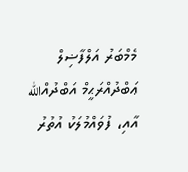މެމްބަރު އަލްފާޟިލް ޢަބްދުއްރަޙީމް އަބްދުއްالله އާއި، ފުވައްމުލަކު އުތުރު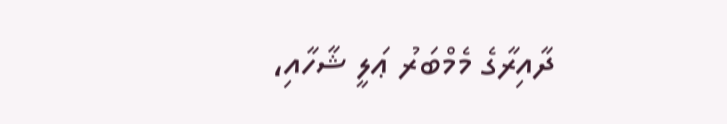ދާއިރާގެ މެމްބަރު ޢަލީ ޝާހާއި،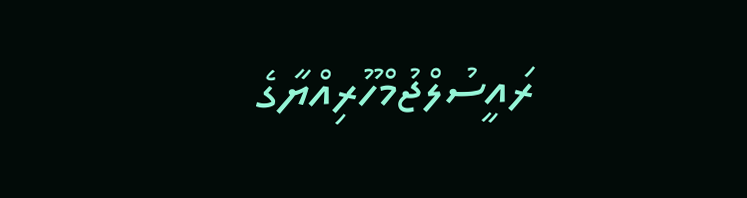ރައީސުލްޖުމްހޫރިއްޔާގެ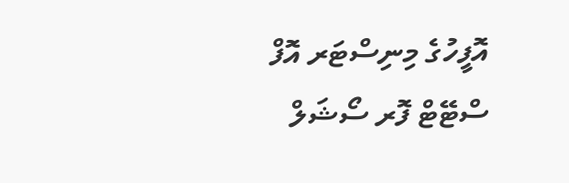އޮފީހުގެ މިނިސްޓަރ އޮފް ސްޓޭޓް ފޮރ ސޯޝަލް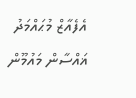އެފެއާޒް މުޙައްމަދު ޣައްސާން މައުމޫން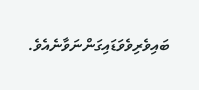ބައިވެރިވެވަޑައިގަންނަވާނެއެވެ.